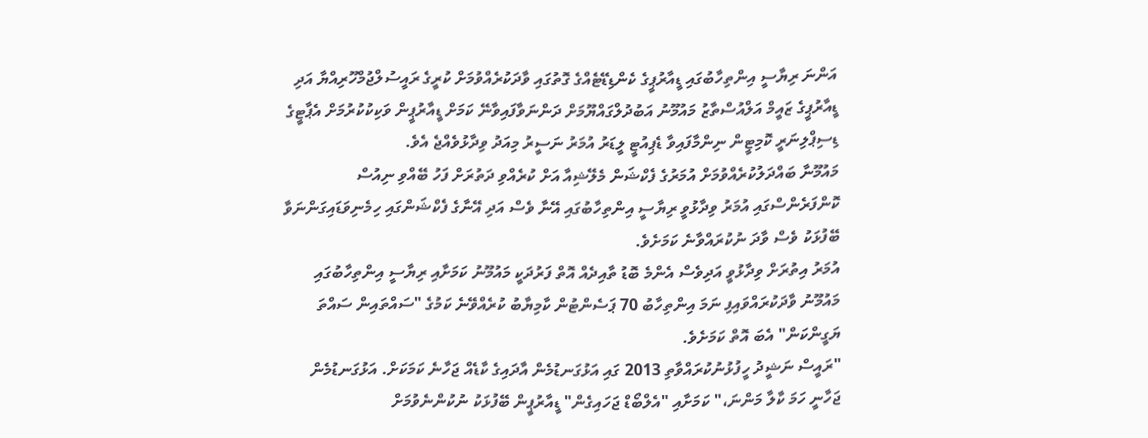އަންނަ ރިޔާސީ އިންތިހާބުގައި ޑީއާރުޕީގެ ކެންޑިޑޭޓެއްގެ ގޮތުގައި ވާދަކުރެއްވުމަށް ކުރީގެ ރައީސުލްޖުމްހޫރިއްޔާ އަދި ޑީއާރުޕީގެ ޒައީމް އަލްއުސްތާޒު މައުމޫނު އަބުދުލްގައްޔޫމަށް ދަންނަވާފައިވާނޭ ކަމަށް ޑީއާރުޕީން ވަކިކުކުރުމަށް އެޕާޓީގެ ޑިސިޕްލިނަރީ ކޮމިޓީން ނިންމާފައިވާ ޑެޕިއުޓީ ލީޑަރު އުމަރު ނަސީރު މިއަދު ވިދާޅުވެއްޖެ އެވެ.
މައުމޫނާ ބައްދަލުކުރެއްވުމަށް އުމަރުގެ ފެކްޝަން މެލޭޝިއާ އަށް ކުރެއްވި ދަތުރަށް ފަހު ބޭއްވި ނިއުސް ކޮންފަރެންސްގައި އުމަރު ވިދާޅުވީ ރިޔާސީ އިންތިހާބުގައި އޭނާ ވެސް އަދި އޭނާގެ ފެކްޝަންގައި ހިމެނިވަޑައިގަންނަވާ ބޭފުޅަކު ވެސް ވާދަ ނުކުރައްވާނެ ކަމަށެވެ.
އުމަރު އިތުރަށް ވިދާޅުވީ އަދިވެސް އެންމެ ބޮޑު ތާއިދެއް އޮތް ފަރުދަކީ މައުމޫނު ކަމަށާއި ރިޔާސީ އިންތިހާބުގައި މައުމޫނު ވާދަކުރައްވައިފި ނަމަ އިންތިހާބު 70 ޕަސެންޓުން ކާމިޔާބު ކުރެއްވޭނެ ކަމުގެ "ސައްތައިން ސައްތަ ޔަގީންކަން" އެބަ އޮތް ކަމަށެވެ.
"ރައީސް ނަޝީދު ހީފުޅުނުކުރައްވާތި 2013 ގައި އަޅުގަނޑުމެން އާދައިގެ ކާޑެއް ޖަހާނެ ކަމަކަށް. އަޅުގަނޑުމެން ޖަހާނީ ހަމަ ކާލާ މަންނަ،" ކަމަށާއި "އެލްބޯޑް ޖަހައިގެން" ޑީއާރުޕީން ބޭފުޅަކު ނުކުންނެވުމަށް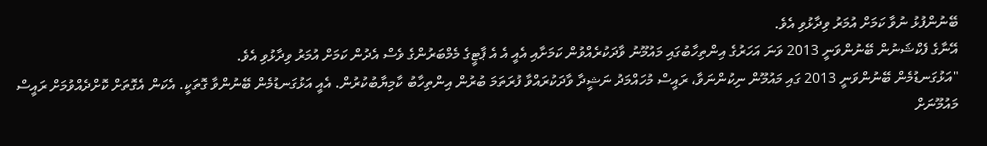ބޭނުންފުޅު ނުވާ ކަމަށް އުމަރު ވިދާޅުވި އެވެ.
އޭނާގެ ފެކްޝަނުން ބޭނުންވަނީ 2013 ވަނަ އަހަރުގެ އިންތިހާބުގައި މައުމޫނު ވާދަކުރެއްވުން ކަމަށާއި އެއީ އެ އެ ޕާޓީގެ މެމްބަރުންގެ ވެސް އެދުން ކަމަށް އުމަރު ވިދާޅުވި އެވެ.
"އަޅުގަނޑުމެން ބޭނުންވަނީ 2013 ގައި މައުމޫން ނިކުންނަވާ، ރައީސް މުހައްމަދު ނަޝީދާ ވާދަކުރައްވާ ފުރަތަމަ ބުރުން އިންތިހާބު ކާމިޔާބުކުރުން. އެއީ އަޅުގަނޑުމެން ބޭނުންވާ ގޮތަކީ. އެކަން އެގޮތަށް ކޮށްދެއްވުމަށް ރައީސް މައުމޫނަށް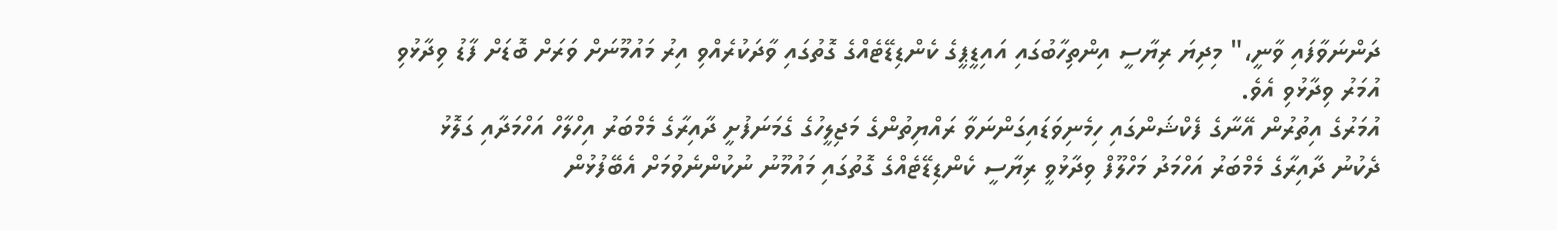ދަންނަވާފައި ވާނީ،" މިދިޔަ ރިޔާސީ އިންތިހާބުގައި އައިޑީޕީގެ ކެންޑިޑޭޓެއްގެ ގޮތުގައި ވާދަކުރެއްވި އިރު މައުމޫނަށް ވަރަށް ބޮޑަށް ފާޑު ވިދާޅުވި އުމަރު ވިދާޅުވި އެވެ.
އުމަރުގެ އިތުރުން އޭނާގެ ފެކްޝަންގައި ހިމެނިވަޑައިގަންނަވާ ރައްޔިތުންގެ މަޖިލީހުގެ ގެމަނަފުށީ ދާއިރާގެ މެމްބަރު އިހްލާހް އަހްމަދާއި ގަލޮޅު ދެކުނު ދާއިރާގެ މެމްބަރު އަހްމަދު މަހްލޫފް ވިދާޅުވީ ރިޔާސީ ކެންޑިޑޭޓެއްގެ ގޮތުގައި މައުމޫނު ނުކުންނެވުމަށް އެބޭފުޅުން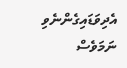އެދިވަޑައިގެންނެވި ނަމަވެސް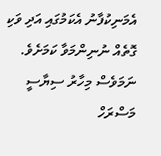އެމަނިކުފާނު އެކަމުގައި އަދި ވަކި ގޮތެއް ނުނިންމަވާ ކަމަށެވެ.
ނަމަވެސް މިހާރު ސިޔާސީ މަސްރަހް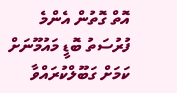އޮތް ގޮތުން އެންމެ ފުރުސަތު ބޮޑީ މައުމޫނަށް ކަމަށް ގަބޫލްކުރައްވާ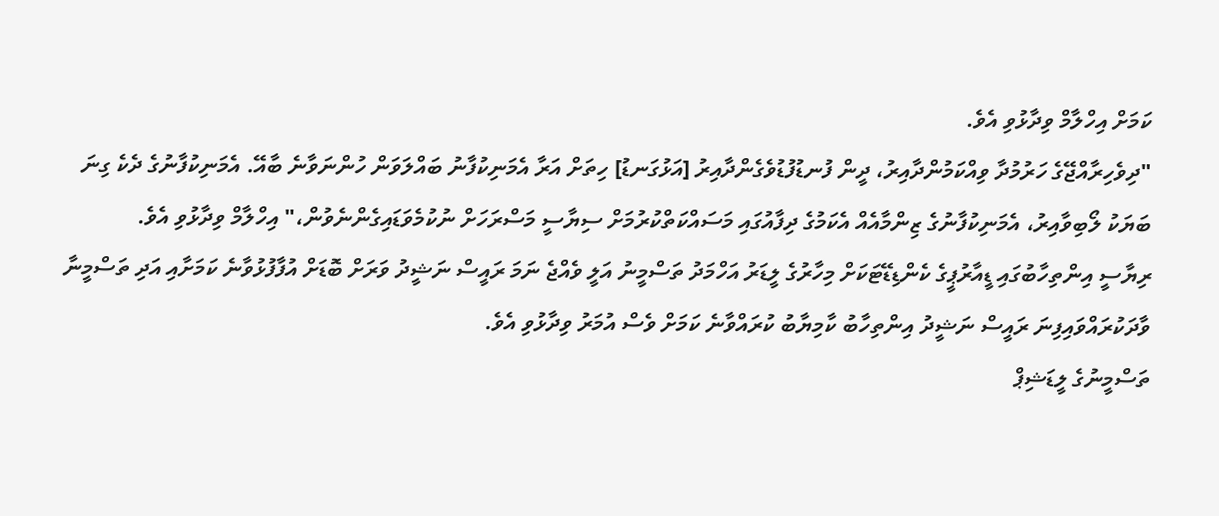ކަމަށް އިހްލާމް ވިދާޅުވި އެވެ.
"ދިވެހިރާއްޖޭގެ ހަރުމުދާ ވިއްކަމުންދާއިރު، ދީން ފުނޑުފުޑުވެގެންދާއިރު [އަޅުގަނޑު] ހިތަށް އަރާ އެމަނިކުފާނު ބައްލަވަން ހުންނަވާނެ ބާއޭ. އެމަނިކުފާނުގެ ދެކެ ގިނަ ބަޔަކު ލޯބިވާއިރު، އެމަނިކުފާނުގެ ޒިންމާއެއް އެކަމުގެ ދިފާއުގައި މަސައްކަތްކުރުމަށް ސިޔާސީ މަސްރަހަށް ނުކުމެވަޑައިގެންނެވުން،" އިހްލާމް ވިދާޅުވި އެވެ.
ރިޔާސީ އިންތިހާބުގައި ޑީއާރުޕީގެ ކެންޑިޑޭޓަކަށް މިހާރުގެ ލީޑަރު އަހްމަދު ތަސްމީނު އަލީ ވެއްޖެ ނަމަ ރައީސް ނަޝީދު ވަރަށް ބޮޑަށް އުފާފުޅުވާނެ ކަމަށާއި އަދި ތަސްމީނާ ވާދަކުރައްވައިފިނަ ރައީސް ނަޝީދު އިންތިހާބު ކާމިޔާބު ކުރައްވާނެ ކަމަށް ވެސް އުމަރު ވިދާޅުވި އެވެ.
ތަސްމީނުގެ ލީޑަޝިޕް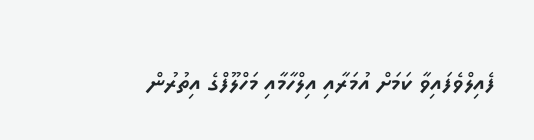ފެއިލްވެފައިވާ ކަމަށް އުމަރާއި އިލްހާމާއި މަހްލޫފްގެ އިތުރުން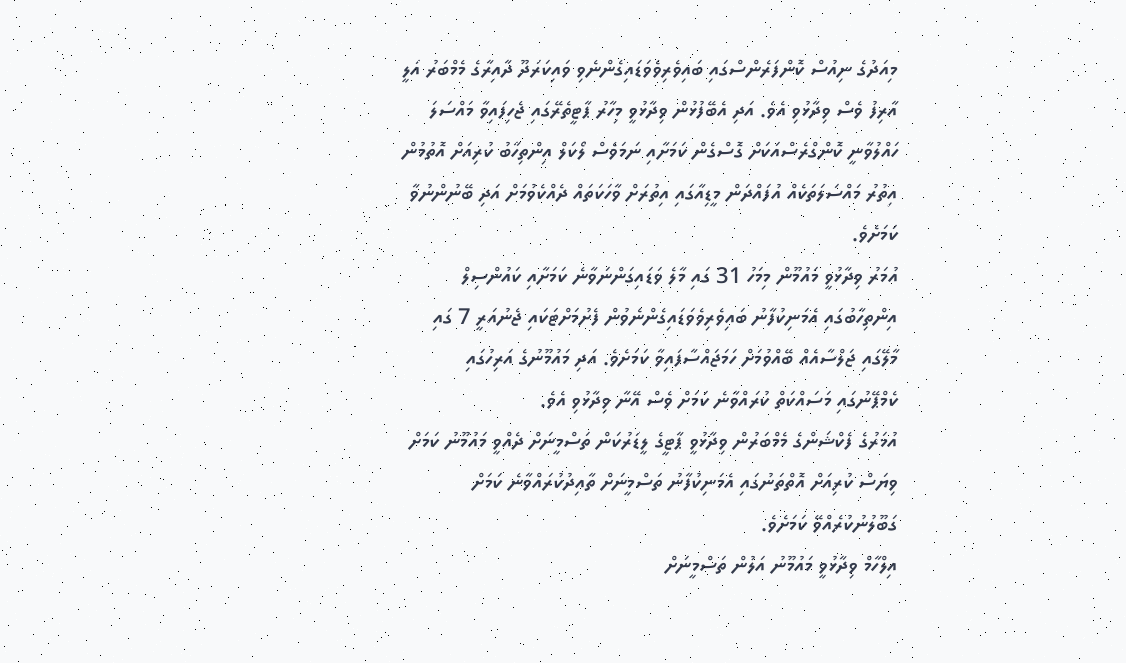މިއަދުގެ ނިއުސް ކޮންފަރެންސްގައި ބައިވެރިވެވަޑައިގެންނެވި ވައިކަރަދޫ ދާއިރާގެ މެމްބަރު އަލީ އާރިފު ވެސް ވިދާޅުވި އެވެ. އަދި އެބޭފުޅުން ވިދާޅުވީ މިހާރު ޕާޓީތެރޭގައި ޖެހިފައިވާ މައްސަލަ ހައްލުވާނީ ކޮންގްރެސްއަކަށް ގޮސްގެން ކަމަށާއި ނަމަވެސް ލޯކަލް އިންތިހާބު ކުރިއަށް އޮތުމުން އިތުރު މައްސަލަތަކެއް އުފައްދަން މީޑިއާގައި އިތުރަށް ވާހަކަތައް ދެއްކެވުމަށް އަދި ބޭނުންނުވާ ކަމަށެވެ.
އުމަރު ވިދާޅުވީ މައުމޫން މިމަހު 31 ގައި މާލެ ވަޑައިގަންނަވާނެ ކަމަށާއި ކައުންސިލް އިންތިހާބުގައި އެމަނިކުފާނު ބައިވެރިވެވަޑައިގެންނެވުން ފެށުމަށްޓަކައި ޖެނުއަރީ 7 ގައި މާލޭގައި ޖަލްސާއެއް ބޭއްވުމަށް ހަމަޖައްސާފައިވާ ކަމަށެވެ. އަދި މައުމޫނުގެ އަރިހުގައި ކެމްޕޭނުގައި މަސައްކަތް ކުރައްވާނެ ކަމަށް ވެސް އޭނާ ވިދާޅުވި އެވެ.
އުމަރުގެ ފެކްޝަންގެ މެމްބަރުން ވިދާޅުވީ ޕާޓީގެ ލީޑަރުކަން ތަސްމީނަށް ދެއްވީ މައުމޫނު ކަމަށް ވިޔަސް ކުރިއަށް އޮތްތަނުގައި އެމަނިކުފާނު ތަސްމީނަށް ތާއިދުކުރައްވާނެ ކަމަށް ގަބޫލުނުކުރެއްވޭ ކަމަށެވެ.
އިލްހާމް ވިދާޅުވީ މައުމޫނު އަލުން ތަސްމީނަށް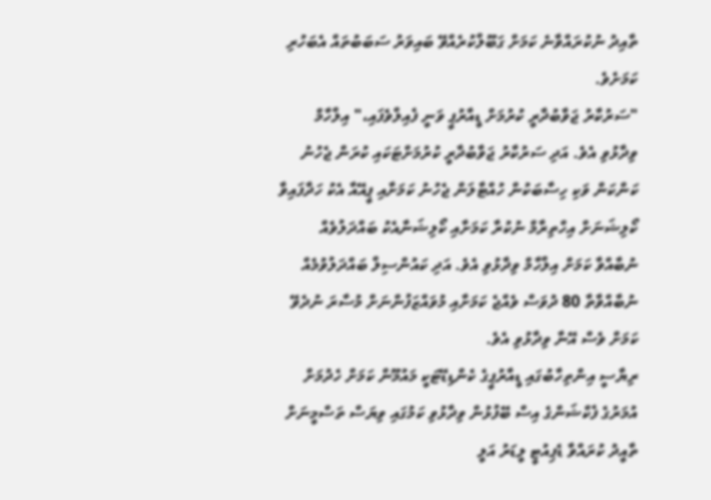ތާއިދު ނުކުރައްވާނެ ކަމަށް ގަބޫލްކުރެއްވޭ ބައިވަރު ސަބަބުތައް އެބަހުރި ކަމަށެވެ.
"ސަރުކާރު ޖަވާބުދާރީ ކުރުމަށް ޑީއާރުޕީ ވަނީ ފެއިލްވެފައި،" އިލްހާމް ވިދާޅުވި އެވެ. އަދި ސަރުކާރު ޖަވާބުދާރީ ކުރުމަށްޓަކައި ކުރަން ޖެހުނު ކަންކަން ވަކި ހިސާބަކުން ހުއްޓާލަން ޖެހުނު ކަމަށާއި ޕީއޭއާ އެކު ހަދާފައިވާ ކޯލިޝަނަށް އިހްތިރާމް ނުކުރާ ކަމަށާއި ކޯލިޝަނާއެކު ބައްދަލުވެއް ނުބާއްވާ ކަމަށް އިލްހާމް ވިދާޅުވި އެވެ. އަދި ކައުންސިލް ބައްދަލުވުމެއް ނުބާއްވާތާ 80 ދުވަސް ވެއްޖެ ކަމަށާއި މުވައްޒަފުންނަށް މުސާރަ ނުދެވޭ ކަމަށް ވެސް އޭނާ ވިދާޅުވި އެވެ.
ރިޔާސީ އިންތިހާބުގައި ޑީއާރުޕީގެ ކެންޑިޑޭޓަކީ މައުމޫން ކަމަށް ހެދުމަށް އުމަރުގެ ފެކްޝަންގެ އިސް ބޭފުޅުން ވިދާޅުވި ކަމުގައި ވިޔަސް ތަސްމީނަށް ތާއީދު ކުރައްވާ ޑެޕިއުޓީ ލީޑަރު އަލީ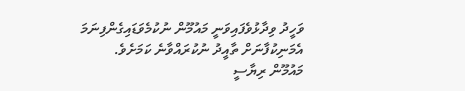ވަހީދު ވިދާޅުވެފައިވަނީ މައުމޫން ނުކުމެވަޑައިގެންފިނަމަ އެމަނިކުފާނަށް ތާއީދު ނުކުރައްވާނެ ކަމަށެވެ.
މައުމޫން ރިޔާސީ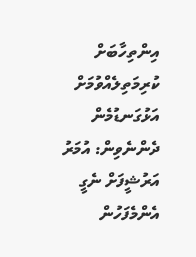އިންތިހާބަށް ކުރިމަތިލެއްވުމަށް އަޅުގަނޑުމެން ދެންނެވިން: އުމަރު
އަރުޝީފަށް ނެގީ
އެންމެފަހުން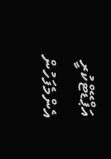އަޕްޑޭޓްކުރީ
އެންމެފަހުން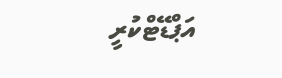އަޕްޑޭޓްކުރީ